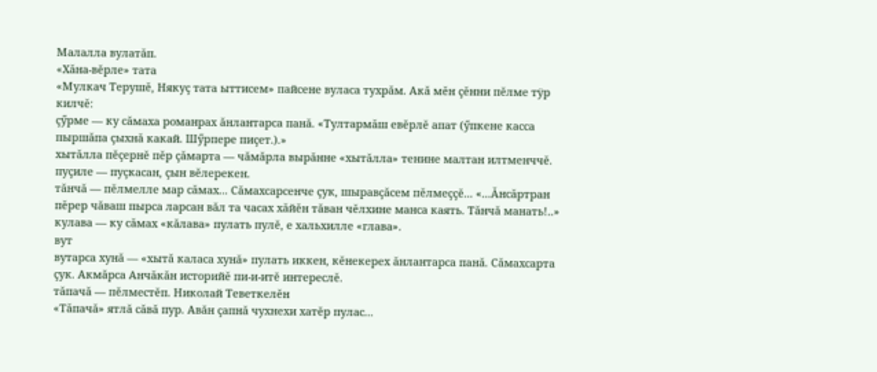Малалла вулатăп.
«Хăна-вĕрле» тата
«Мулкач Терушĕ, Някуç тата ыттисем» пайсене вуласа тухрăм. Акă мĕн çĕнни пĕлме тÿр килчĕ:
çӳрме — ку сăмаха романрах ăнлантарса панă. «Тултармăш евĕрлĕ апат (ӳпкене касса пыршăпа çыхнă какай. Шӳрпере пиçет.).»
хытăлла пĕçернĕ пĕр çăмарта — чăмăрла вырăнне «хытăлла» тенине малтан илтменччĕ.
пуçиле — пуçкасан, çын вĕлерекен.
тăнчă — пĕлмелле мар сăмах... Сăмахсарсенче çук, шыравçăсем пĕлмеççĕ... «...Ăнсăртран пĕрер чăваш пырса ларсан вăл та часах хăйĕн тăван чĕлхине манса каять. Тăнчă манать!..»
кулава — ку сăмах «кăлава» пулать пулĕ, е хальхилле «глава».
вут
вутарса хунă — «хытă каласа хунă» пулать иккен, кĕнекерех ăнлантарса панă. Сăмахсарта çук. Акмăрса Анчăкăн историйĕ пи-и-итĕ интереслĕ.
тăпачă — пĕлместĕп. Николай Теветкелĕн
«Тăпачă» ятлă сăвă пур. Авăн çапнă чухнехи хатĕр пулас...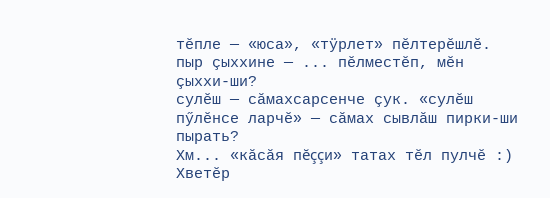тĕпле — «юса», «тÿрлет» пĕлтерĕшлĕ.
пыр çыххине — ... пĕлместĕп, мĕн çыххи-ши?
сулĕш — сăмахсарсенче çук. «сулĕш пӳлĕнсе ларчĕ» — сăмах сывлăш пирки-ши пырать?
Хм... «кăсăя пĕççи» татах тĕл пулчĕ :) Хветĕр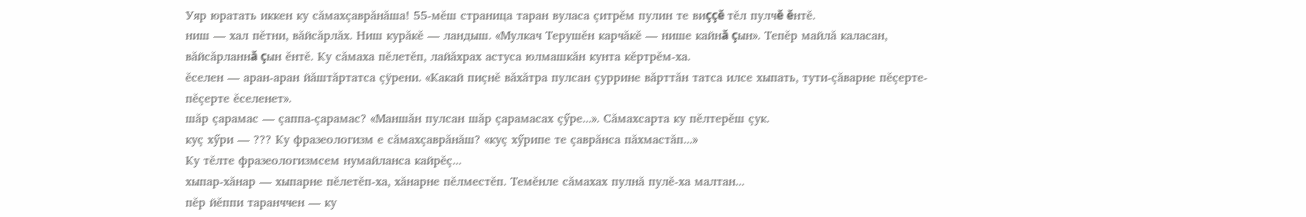Уяр юратать иккен ку сăмахçаврăнăша! 55-мĕш страница таран вуласа çитрĕм пулин те виççĕ тĕл пулчĕ ĕнтĕ.
ниш — хал пĕтни, вăйсăрлăх. Ниш курăкĕ — ландыш. «Мулкач Терушĕн карчăкĕ — нише кайнă çын». Тепĕр майлă каласан, вăйсăрланнă çын ĕнтĕ. Ку сăмаха пĕлетĕп, лайăхрах астуса юлмашкăн кунта кĕртрĕм-ха.
ĕселен — аран-аран йăштăртатса çÿрени. «Какай пиçнĕ вăхăтра пулсан çуррине вăрттăн татса илсе хыпать, тути-çăварне пĕçерте-пĕçерте ĕселенет».
шăр çарамас — çаппа-çарамас? «Маншăн пулсан шăр çарамасах çӳре...». Сăмахсарта ку пĕлтерĕш çук.
куç хӳри — ??? Ку фразеологизм е сăмахçаврăнăш? «куç хӳрипе те çаврăнса пăхмастăп...»
Ку тĕлте фразеологизмсем нумайланса кайрĕç...
хыпар-хăнар — хыпарне пĕлетĕп-ха, хăнарне пĕлместĕп. Темĕнле сăмахах пулнă пулĕ-ха малтан...
пĕр йĕппи таранччен — ку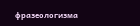фразеологизма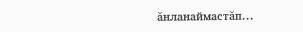ăнланаймастăп...